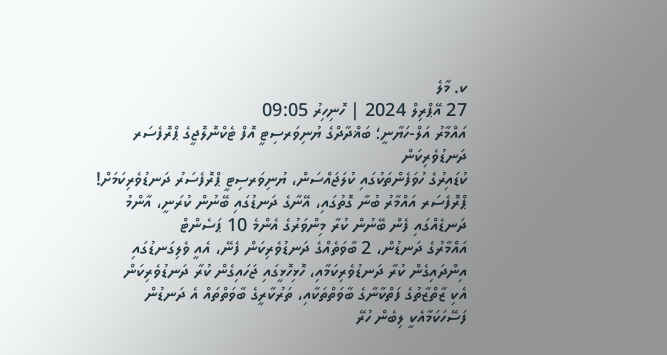ކ. މާލެ
27 އޭޕްރިލް 2024 | ހޮނިހިރު 09:05
އައްމާރު އަލް-ހަޔާނީ؛ ބަޣްދާދްގެ ޔުނިވަރސިޓީ އޮފް ޓެކްނޮލޮޖީގެ ޕްރޮފެސަރ
ދަނޑުވެރިކަން
ކުޑައިރުގެ ހުވަފެންތަކުގައި ކުލަޖައްސަން، ޔުނިވަރސިޓީ ޕްރޮފެސަރު ދަނޑުވެރިކަމަށް!
ޕްރޮފެސަރ އައްމާރު ބުނާ ގޮތުގައި، އޭނާގެ ދަނޑުގައި ބޭނުން ކުރަނީ، އާންމު ދަނޑެއްގައި ފެން ބޭނުން ކުރާ މިންވަރުގެ އެންމެ 10 ޕަސެންޓް
އައްމާރުގެ ދަނޑުން، 2 ބާވަތެއްގެ ދަނޑުވެރިކަން ފެނޭ، އެއީ ވެލިގަނޑުގައި އިންދައިގެން ކުރާ ދަނޑުވެރިކަމާއި، ހޮޅިހޮޅީގައި ޖަހައިގެން ކުރާ ދަނޑުވެރިކަން
އެކި ޒާތްޒާތުގެ ފަތްކާނާގެ ބާވަތްތަކާއި، ތަރުކާރީގެ ބާވަތްތައް އެ ދަނޑުން ފަސޭހަކަމާއެކީ ލިބެން ހުރޭ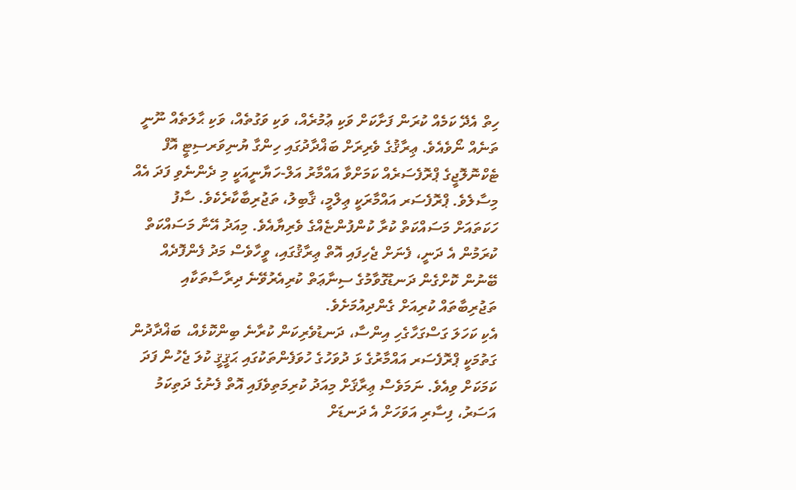ހިތް އެދޭ ކަމެއް ކުރަން ފަށާކަށް ވަކި ޢުމުރެއް، ވަކި ވަގުތެއް، ވަކި ޙާލަތެއް ނޫނީ ތަނެއް ނޯވެއެވެ. ޢިރާޤުގެ ވެރިރަށް ބަޣްދާދުގައި ހިންގާ ޔުނިވަރސިޓީ އޮފް ޓެކްނޮލޮޖީގެ ޕްރޮފެސަރެއް ކަމަށްވާ އައްމާރު އަލް-ހަޔާނީއަކީ މި ދެންނެވި ފަދަ އެއް މިސާލެވެ. ޕްރޮފެސަރ އައްމާރަކީ ޢިލްމީ، ޤާބިލު، ތަޖުރިބާކާރެކެވެ. ސާފު ހަކަތައަށް މަސައްކަތް ކުރާ ކުންފުންޏެއްގެ ވެރިޔާއެވެ. މިއަދު އޭނާ މަސައްކަތް ކުރަމުން އެ ދަނީ، ފެނަށް ޖެހިފައި އޮތް ޢިރާޤުގައި، ވީހާވެސް މަދު ފެންފޮދެއް ބޭނުން ކޮށްގެން ދަނޑުގޮވާމުގެ ސިނާޢަތް ކުރިއެރުވޭނެ ދިރާސާތަކާއި ތަޖުރިބާތައް ކުރިއަށް ގެންދިއުމަށެވެ.
އެކި ކަހަލަ ގަސްގަހާގެހި އިންސާ، ދަނޑުވެރިކަން ކުރާނެ ބިންކޮޅެއް، ބަޣްދާދުން ގަތުމަކީ ޕްރޮފެސަރ އައްމާރުގެ ޅަ ދުވަހުގެ ހުވަފެންތަކުގައި ޙަޤީޤީ ކުލަ ޖެހުން ފަދަ ކަމަކަށް ވިއެވެ. ނަމަވެސް ޢިރާޤަށް މިއަދު ކުރިމަތިވެފައި އޮތް ފެނުގެ ދަތިކަމު އަސަރު، ފިސާރި އަވަހަށް އެ ދަނޑަށް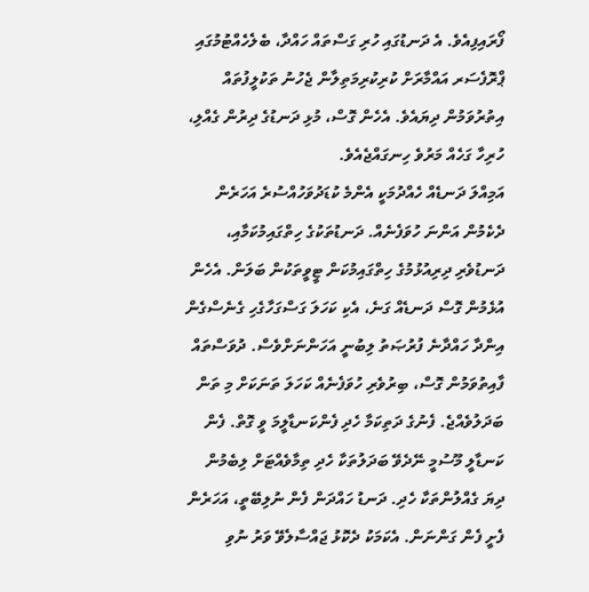ފޯރައިފިއެވެ. އެ ދަނޑުގައި ހުރި ގަސްތައް ހައްދާ، ބެލެހެއްޓުމުގައި ޕްރޮފެސަރ އައްމާރަށް ކުރިކުރިމަތިލާން ޖެހުނު ތަކުލީފުތައް އިތުރުވަމުން ދިޔައެވެ. އެހެން ގޮސް، މުޅި ދަނޑުގެ ދިރުން ގެއްލި، ހުރިހާ ގަހެއް މަރުވެ ހިނގައްޖެއެވެ.
އަމިއްލަ ދަނޑެއް ހެއްދުމަކީ އެންމެ ކުޑަދުވަހުއްސުރެ އަހަރެން ދެކެމުން އަންނަ ހުވަފެނެއް. ދަނޑުތަކުގެ ހިތްގައިމުކަމާއި، ދަނޑުވެރި ދިރިއުޅުމުގެ ހިތްގައިމުކަން ޓީވީތަކުން ބަލަން. އެހެން އުޅެމުން ގޮސް ދަނޑެއް ގަނެ، އެކި ކަހަލަ ގަސްގަހާގެހި ގެނެސްގެން އިންދާ ހައްދާނެ ފުރުޞަތު ލިބުނީ އަހަންނަށްވެސް. ދުވަސްތައް ފާއިތުވަމުން ގޮސް، ބިރުވެރި ހުވަފެނެއް ކަހަލަ ތަނަކަށް މި ތަން ބަދަލުވެއްޖެ. ފެނުގެ ދަތިކަމާ ހެދި ފެންކަނޑާލީމަ ވީ ގޮތް. ފެން ކަނޑާލީ މޫސުމީ ނޭދެވޭ ބަދަލުތަކާ ހެދި ތިމާވެއްޓަށް ލިބެމުން ދިޔަ ގެއްލުންތަކާ ހެދި. ދަނޑު ހައްދަން ފެން ނުލިބޭތީ، އަހަރެން ފެށީ ފެން ގަންނަން. އެކަމަކު ދެކޮޅު ޖައްސާލެވޭ ވަރު ނުވި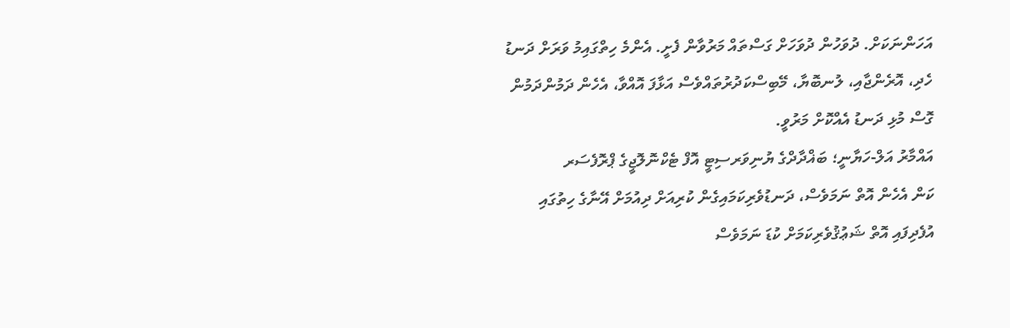އަހަންނަކަށް. ދުވަހުން ދުވަހަށް ގަސްތައް މަރުވާން ފެށީ. އެންމެ ހިތްގައިމު ވަރަށް ދަނޑު ހެދި، އޮރެންޖާއި، ލުނބޮޔާ، މޭބިސްކަދުރުތައްވެސް އަޅާފަ އޮއްވާ، އެހެން ދަމުންދަމުން ގޮސް މުޅި ދަނޑު އެއްކޮށް މަރުވީ.
އައްމާރު އަލް-ހަޔާނީ؛ ބަޣްދާދްގެ ޔުނިވަރސިޓީ އޮފް ޓެކްނޮލޮޖީގެ ޕްރޮފެސަރ
ކަން އެހެން އޮތް ނަމަވެސް، ދަނޑުވެރިކަމައިގެން ކުރިއަށް ދިއުމަށް އޭނާގެ ހިތުގައި އުފެދިފައި އޮތް ޝަޢުޤުވެރިކަމަށް ކުޑަ ނަމަވެސް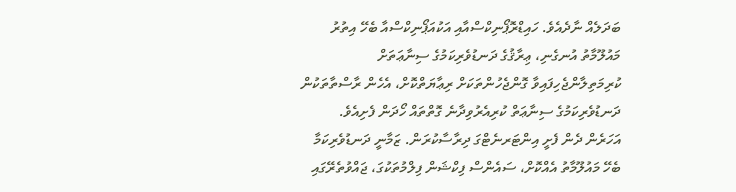ބަދަލެއް ނާދެއެވެ. ހައިޑްރޮޕޯނިކްސްއާއި އަކުއަޕޯނިކްސްއާ ބެހޭ އިތުރު މައުލޫމާތު އުނގެނި، ޢިރާޤުގެ ދަނޑުވެރިކަމުގެ ސިނާޢަތަށް ކުރިމަތިލާންޖެހިފައިވާ ގޮންޖެހުންތަކަށް ރިޢާޔަތްކޮށް، އެހެން ރާސްތާތަކުން ދަނޑުވެރިކަމުގެ ސިނާޢަތް ކުރިއެރުވިދާނެ ގޮތްތައް ހޯދަން ފެށިއެވެ.
އަހަރެން ދެން ފެށީ އިންޓަރނެޓްގަ ދިރާސާކުރަން. ޒަމާނީ ދަނޑުވެރިކަމާ ބެހޭ މައުލޫމާތު އެއްކޮށް، ސައެންސް ފިކްޝަން ފިލްމުތަކުގަ، ޖައްވުތެރޭގައި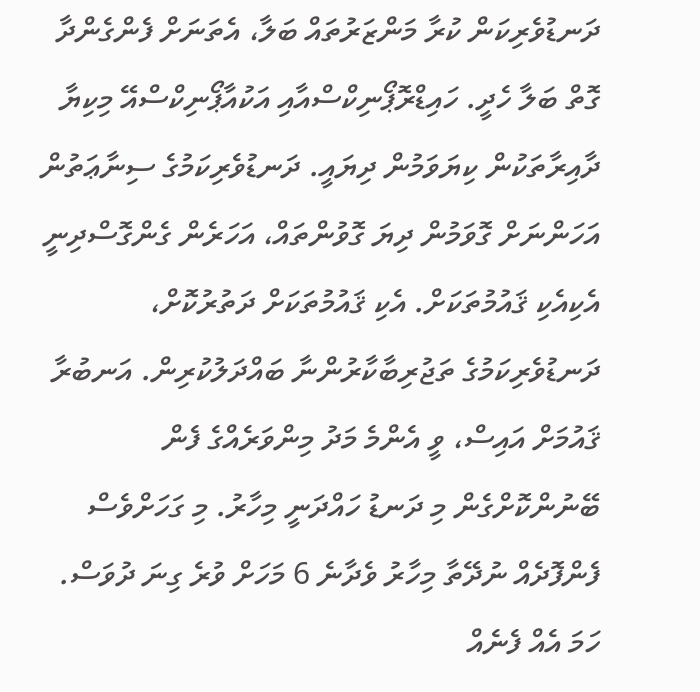ދަނޑުވެރިކަން ކުރާ މަންޒަރުތައް ބަލާ، އެތަނަށް ފެންގެންދާ ގޮތް ބަލާ ހެދީ. ހައިޑްރޮޕޯނިކްސްއާއި އަކުއާޕޯނިކްސްއޭ މިކިޔާ ދާއިރާތަކުން ކިޔަވަމުން ދިޔައީ. ދަނޑުވެރިކަމުގެ ސިނާޢަތުން އަހަންނަށް ގޮވަމުން ދިޔަ ގޮވުންތައް، އަހަރެން ގެންގޮސްދިނީ އެކިއެކި ޤައުމުތަކަށް. އެކި ޤައުމުތަކަށް ދަތުރުކޮށް، ދަނޑުވެރިކަމުގެ ތަޖުރިބާކާރުންނާ ބައްދަލުކުރިން. އަނބުރާ ޤައުމަށް އައިސް، ވީ އެންމެ މަދު މިންވަރެއްގެ ފެން ބޭނުންކޮށްގެން މި ދަނޑު ހައްދަނީ މިހާރު. މި ގަހަށްވެސް ފެންފޮދެއް ނުދޭތާ މިހާރު ވެދާނެ 6 މަހަށް ވުރެ ގިނަ ދުވަސް. ހަމަ އެއް ފެނެއް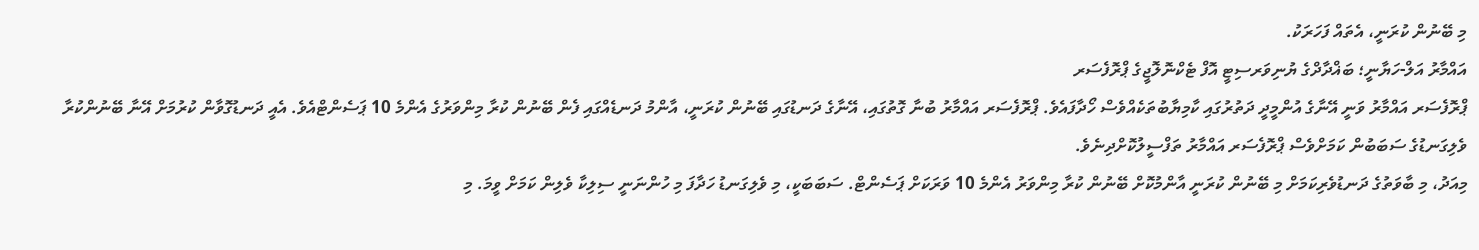މި ބޭނުން ކުރަނީ، އެތައް ފަހަރަކު.
އައްމާރު އަލް-ހަޔާނީ؛ ބަޣްދާދްގެ ޔުނިވަރސިޓީ އޮފް ޓެކްނޮލޮޖީގެ ޕްރޮފެސަރ
ޕްރޮފެސަރ އައްމާރު ވަނީ އޭނާގެ އުންމީދީ ދަތުރުގައި ކާމިޔާބުތަކެއްވެސް ހޯދާފައެވެ. ޕްރޮފެސަރ އައްމާރު ބުނާ ގޮތުގައި، އޭނާގެ ދަނޑުގައި ބޭނުން ކުރަނީ، އާންމު ދަނޑެއްގައި ފެން ބޭނުން ކުރާ މިންވަރުގެ އެންމެ 10 ޕަސެންޓްއެވެ. އެއީ ދަނޑުގޮވާން ކުރުމަށް އޭނާ ބޭނުންކުރާ ވެލިގަނޑުގެ ސަބަބުން ކަމަށްވެސް ޕްރޮފެސަރ އައްމާރު ތަފްސީލުކޮށްދިނެވެ.
މިއަދު، މި ބާވަތުގެ ދަނޑުވެރިކަމަށް މި ބޭނުން ކުރަނީ އާންމުކޮށް ބޭނުން ކުރާ މިންވަރު އެންމެ 10 ވަރަކަށް ޕަސެންޓް. ސަބަބަކީ، މި ވެލިގަނޑު ހަދާފަ މި ހުންނަނީ ސިލިކާ ވެލިން ކަމަށް ވީމަ. މި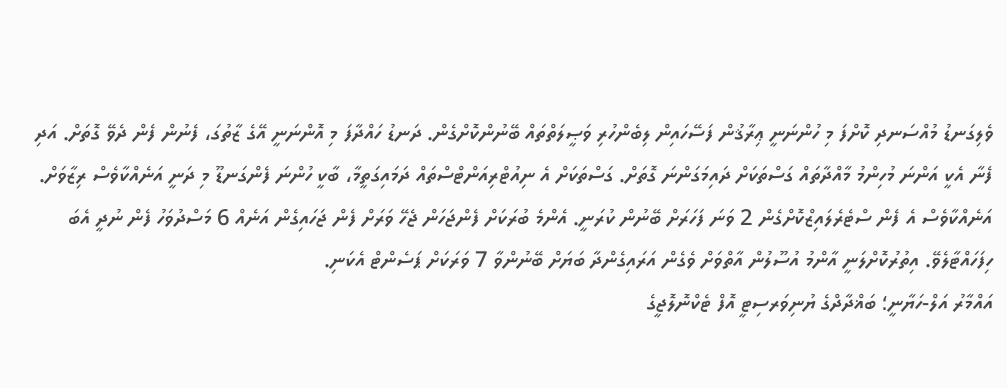ވެލިގަނޑު މުއްސަނދި ކޮށްފަ މި ހުންނަނީ ޢިރާޤުން ފަސޭހައިން ލިބެންހުރި ވަޞީލަތްތައް ބޭނުންކޮށްގެން. ދަނޑު ހައްދާފަ މި އޮންނަނީ އޭގެ ޒާތުގަ، ފެނުން ފެން ދެވޭ ގޮތަށް. އަދި ފެނާ އެކީ އަންނަ މުހިންމު މާއްދާތައް ގަސްތަކަށް ދައިމަގަންނަ ގޮތަށް. ގަސްތަކަށް އެ ނިއުޓްރިއަންޓްސްތައް ދަމައިގަތީމާ، ބާކީ ހުންނަ ފެންގަނޑޫ މި ދަނީ އަނެއްކާވެސް ރިޒާވަށް. އަނެއްކާވެސް އެ ފެން ސްޓެރެލައިޒްކޮށްގެން 2 ވަނަ ފަހަރަށް ބޭނުން ކުރަނީ. އެންމެ ބުރަކަށް ފެންޖަހަން ޖެހޭ ވަރަށް ފެން ޖަހައިގެން އަނެއް 6 މަސްދުވަހު ފެން ނުދީ އެބަ ހިފަހައްޓާލެވޭ. އިތުރުކޮށްލަނީ އާންމު އުސޫލުން އާތްވަށް ވެގެން އަރައިގެންދާ ބަޔަށް ބޭނުންވާ 7 ވަރަކަށް ޕަސެންޓް އެކަނި.
އައްމާރު އަލް-ހަޔާނީ؛ ބަޣްދާދްގެ ޔުނިވަރސިޓީ އޮފް ޓެކްނޮލޮޖީގެ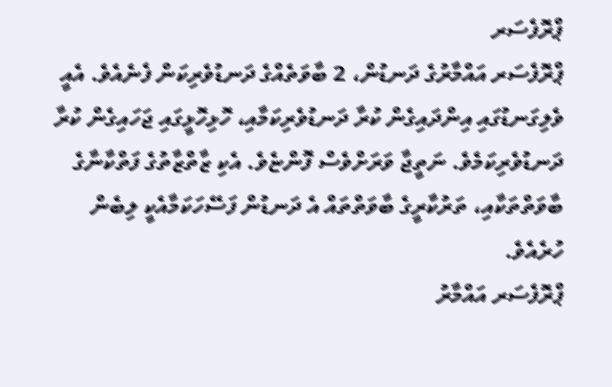ޕްރޮފެސަރ
ޕްރޮފެސަރ އައްމާރުގެ ދަނޑުން، 2 ބާވަތެއްގެ ދަނޑުވެރިކަން ފެނެއެވެ. އެއީ ވެލިގަނޑުގައި އިންދައިގެން ކުރާ ދަނޑުވެރިކަމާއި، ހޮޅިހޮޅީގައި ޖަހައިގެން ކުރާ ދަނޑުވެރިކަމެވެ. ނަތީޖާ ވަރަށްވެސް ފޮންޏެވެ. އެކި ޒާތްޒާތުގެ ފަތްކާނާގެ ބާވަތްތަކާއި، ތަރުކާރީގެ ބާވަތްތައް އެ ދަނޑުން ފަސޭހަކަމާއެކީ ލިބެން ހުރެއެވެ.
ޕްރޮފެސަރ އައްމާރު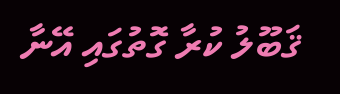ޤަބޫލު ކުރާ ގޮތުގައި އޭނާ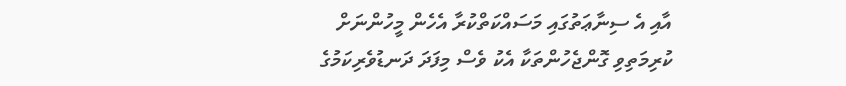އާއި އެ ސިނާޢަތުގައި މަސައްކަތްކުރާ އެހެން މީހުންނަށް ކުރިމަތިވި ގޮންޖެހުންތަކާ އެކު ވެސް މިފަދަ ދަނޑުވެރިކަމުގެ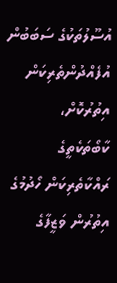އުސޫލުތަކުގެ ސަބަބުން އުފެއްދުންތެރިކަން އިތުރުކޮށް، ކާބޯތަކެތީގެ ރައްކާތެރިކަން ހޯދުމުގެ އިތުރުން ވަޒީފާގެ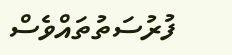ފުރުސަތުތައްވެސް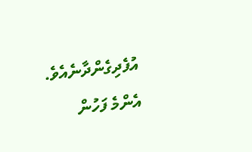އުފެދިގެންދާނެއެވެ.
އެންމެ ފަހުން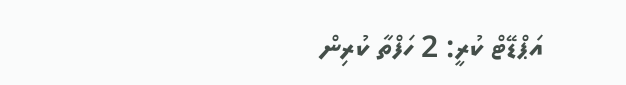އަޕްޑޭޓް ކުރީ: 2 ހަފްތާ ކުރިން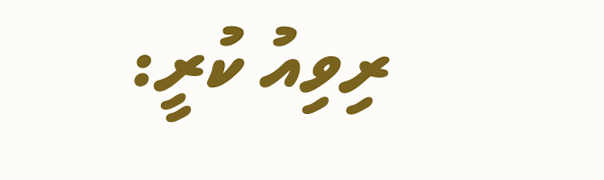ރިވިއު ކުރީ: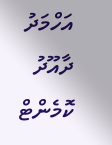އަހްމަދު ދާއޫދު
ކޮމެންޓް